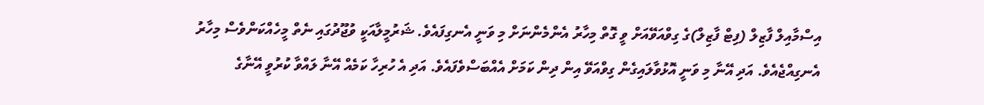އިސްމާއިލް ފާޒިލް (ފިޓް ފާޒިލް)ގެ ގިވްއަވޭއަށް ވީ ގޮތް މިހާރު އެންމެންނަށް މި ވަނީ އެނގިފައެވެ. ޝަރުމީލާއަކީ ވުޖޫދުގައި ނެތް މީހެއްކަންވެސް މިހާރު އެނގިއްޖެއެވެ. އަދި އޭނާ މި ވަނީ އޮޅުވާލައިގެން ގިވްއަވޭ އިން ދިން ކަމަށް އެއްބަސްވެފައެވެ. އަދި އެ ހުރިހާ ކަމެއް އޭނާ ލައްވާ ކުރުވީ އޭނާގެ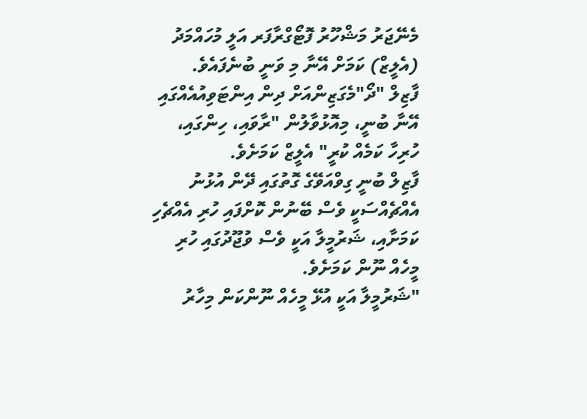މެނޭޖަރު މަޝްހޫރު ފޮޓޯގްރާފަރ އަލީ މުހައްމަދު (އެލީޒް) ކަމަށް އޭނާ މި ވަނީ ބުނެފައެވެ.
ފާޒިލް "ދޯ"މެގަޒިންއަށް ދިން އިންޓަވިއުއެއްގައި އޭނާ ބުނީ، މިއޮޅުވާލުން "ރާވައި، ހިންގައި، ހުރިހާ ކަމެއް ކުރީ" އެލީޒް ކަމަށެވެ.
ފާޒިލް ބުނީ ގިވްއަވޭގެ ގޮތުގައި ދޭން އުޅުނު އެއްޗެއްސަކީ ވެސް ބޭނުން ކޮށްފައި ހުރި އެއްޗެހި ކަމަށާއި، ޝަރުމީލާ އަކީ ވެސް ވުޖޫދުގައި ހުރި މީހެއް ނޫން ކަމަށެވެ.
"ޝަރުމީލާ އަކީ އުޅޭ މީހެއް ނޫންކަން މިހާރު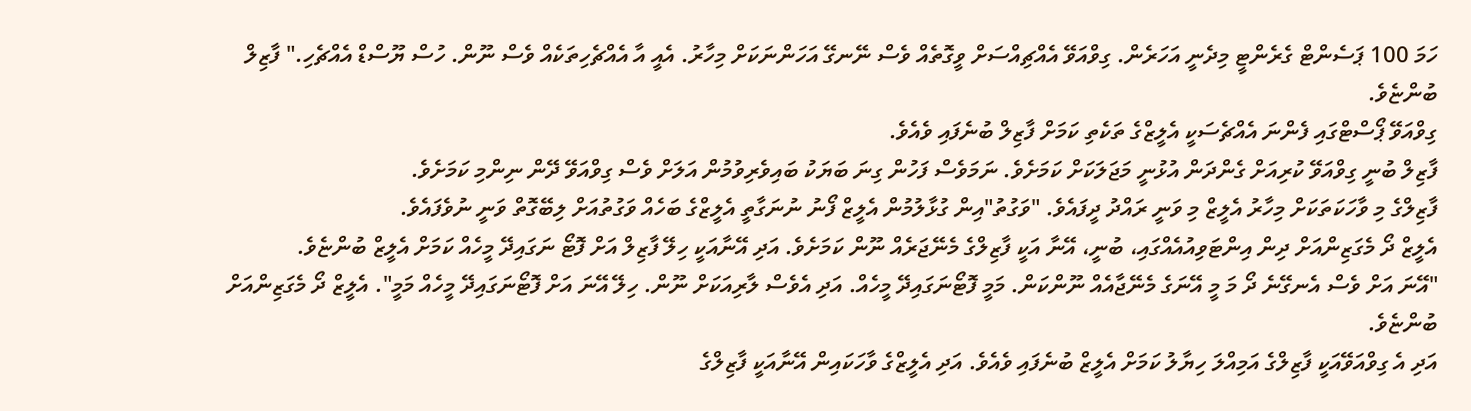ހަމަ 100 ޕަސެންޓް ގެރެންޓީ މިދެނީ އަހަރެން. ގިވްއަވޭ އެއްޗިއްސަށް ވީގޮތެއް ވެސް ނޭނގޭ އަހަންނަކަށް މިހާރު. އެއީ އާ އެއްޗެހިތަކެއް ވެސް ނޫން. ހުސް ޔޫސްޑް އެއްޗެހި." ފާޒިލް ބުންޏެވެ.
ގިވްއަވޭ ޕޯސްޓްގައި ފެންނަ އެއްޗެސަކީ އެލީޒްގެ ތަކެތި ކަމަށް ފާޒިލް ބުނެފައި ވެއެވެ.
ފާޒިލް ބުނީ ގިވްއަވޭ ކުރިއަށް ގެންދަން އުޅުނީ މަޖަލަކަށް ކަމަށެވެ. ނަމަވެސް ފަހުން ގިނަ ބަޔަކު ބައިވެރިވުމުން އަލަށް ވެސް ގިވްއަވޭ ދޭން ނިންމި ކަމަށެވެ.
ފާޒިލްގެ މި ވާހަކަތަކަށް މިހާރު އެލީޒް މި ވަނީ ރައްދު ދީފައެވެ. "ވަގުތު"އިން ގުޅާލުމުން އެލީޒް ފޯނު ނުނަގާތީ އެލީޒްގެ ބަހެއް ވަގުތުއަށް ލިބޭގޮތް ވަނީ ނުވެފައެވެ.
އެލީޒް ދޯ މެގަޒިންއަށް ދިން އިންޓަވިއުއެއްގައި، ބުނީ، އޭނާ އަކީ ފާޒިލްގެ މެނޭޖަރެއް ނޫން ކަމަށެވެ. އަދި އޭނާއަކީ ހިލޭ ފާޒިލް އަށް ފޮޓޯ ނަގައިދޭ މީހެއް ކަމަށް އެލީޒް ބުންޏެވެ.
"އޭނަ އަށް ވެސް އެނގޭނެ ދޯ މަ މީ އޭނަގެ މެނޭޖާއެއް ނޫންކަން. މަމީ ފޮޓޯނަގައިދޭ މީހެއް. އަދި އެވެސް ލާރިއަކަށް ނޫން. ހިލޭ އޭނަ އަށް ފޮޓޯނަގައިދޭ މީހެއް މަމީ". އެލީޒް ދޯ މެގަޒިންއަށް ބުންޏެވެ.
އަދި އެ ގިވްއަވޭއަކީ ފާޒިލްގެ އަމިއްލަ ހިޔާލު ކަމަށް އެލީޒް ބުނެފައި ވެއެވެ. އަދި އެލީޒްގެ ވާހަކައިން އޭނާއަކީ ފާޒިލްގެ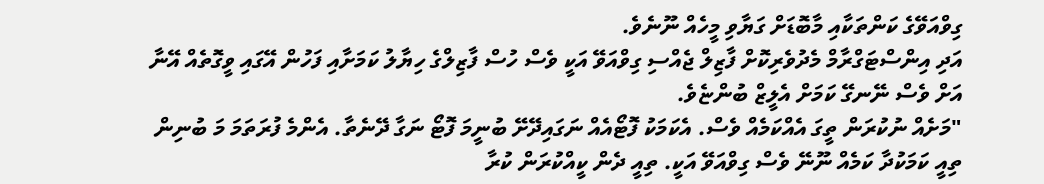ގިވްއަވޭގެ ކަންތަކާއި މާބޮޑަށް ގަޔާވި މީހެއް ނޫނެވެ.
އަދި އިންސްޓަގްރާމް މެދުވެރިކޮށް ފާޒިލް ޖެއްސި ގިވްއަވޭ އަކީ ވެސް ހުސް ފާޒިލްގެ ހިޔާލު ކަމަށާއި ފަހުން އޭގައި ވީގޮތެއް އޭނާ އަށް ވެސް ނޭނގޭ ކަމަށް އެލީޒް ބުންޏެވެ.
"މަށެއް ނުކުރަން ތީގަ އެއްކަމެއް ވެސް. އެކަމަކު ފޮޓޯއެއް ނަގައިދޭށޭ ބުނީމަ ފޮޓޯ ނަގާ ދޭނެތާ. އެންމެ ފުރަތަމަ މަ ބުނިން ތިއީ ކަމަކުދާ ކަމެއް ނޫނޭ ވެސް ގިވްއަވޭ އަކީ. ތިއީ ދެން ކީއްކުރަން ކުރާ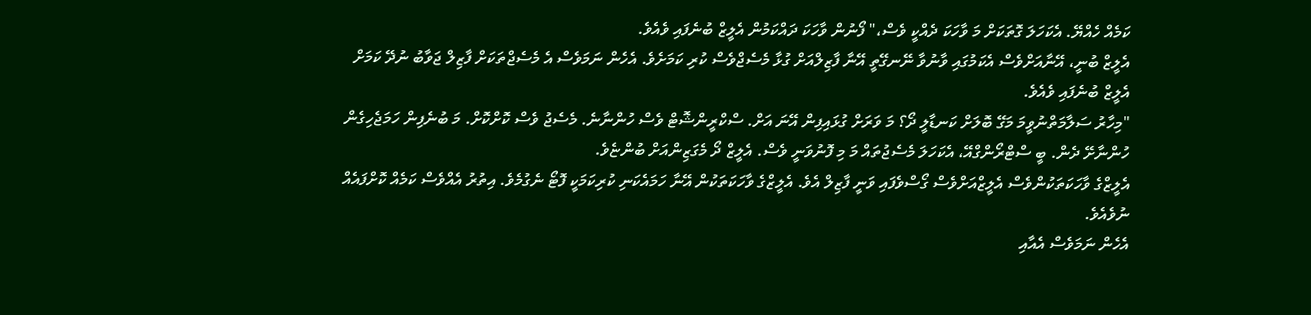ކަމެއް ހެއްޔޭ. އެކަހަލަ ގޮތަކަށް މަ ވާހަކަ ދެއްކީ ވެސް،" ފޯނުން ވާހަކަ ދައްކަމުން އެލީޒް ބުނެފައި ވެއެވެ.
އެލީޒް ބުނީ، އޭނާއަށްވެސް އެކަމުގައި ވާނުވާ ނޭނގޭތީ އޭނާ ފާޒިލްއަށް ގުޅާ މެސެޖްވެސް ކުރި ކަމަށެވެ. އެހެން ނަމަވެސް އެ މެސެޖްތަކަށް ފާޒިލް ޖަވާބު ނުދޭ ކަމަށް އެލީޒް ބުނެފައި ވެއެވެ.
"މިހާރު ސަލާމަތްނުވީމަ މަގޭ ބޮލަށް ކަނޑާލީ ދޯ؟ މަ ވަރަށް ގުޅައިފިން އޭނަ އަށް. ސްކްރީންޝޮޓް ވެސް ހުންނާނެ. މެސެޖު ވެސް ކޮށްކޮށް. މަ ބުނެފިން ހަމަޖެހިގެން ހުންނާށޭ ދެން. ބީ ސްޓްރޯންގްއޭ، އެކަހަލަ މެސެޖުތައް މަ މި ފޮނުވަނީ ވެސް. އެލީޒް ދޯ މެގަޒިންއަށް ބުންޏެވެ.
އެލީޒްގެ ވާހަކަތަކުންވެސް އެލީޒްއަށްވެސް ގޯސްވެފައި ވަނީ ފާޒިލް އެވެ. އެލީޒްގެ ވާހަކަތަކުން އޭނާ ހަމައެކަނި ކުރިކަމަކީ ފޮޓޯ ނެގުމެވެ. އިތުރު އެއްވެސް ކަމެއް ކޮށްފައެއް ނުވެއެވެ.
އެހެން ނަމަވެސް އެއާއި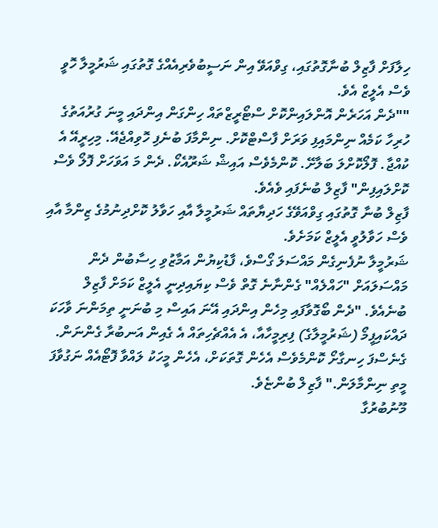ހިލާފަށް ފާޒިލް ބުނާގޮތުގައި، ގިވްއަވޭ އިން ނަސީބުވެރިއެއްގެ ގޮތުގައި ޝަރުމީލާ ހޮވީ ވެސް އެލީޒް އެވެ.
""ދެން އަހަރެން އޮންލައިންކޮށް ސްޓޯރީޒްތައް ހިންގަން އިންދައި މީނަ ގުރުއަތުގެ ހުރިހާ ކަމެއް ނިންމައިފި ވަރަށް ފާސްޓްކޮށް. ނިންމާފަ ބުނެފި ހޮވިއްޖެއޭ. މިހިރީއޭ އެ ކުއްޖާ. ފޮލޯކޮށްލަ ބަލާށޭ. ކޮންމެވެސް އައިޝް ޝަރޫއެކޯ. ދެން މަ އަވަހަށް ފޮލޯ ވެސް ކޮށްލައިފިން" ފާޒިލް ބުނެފައި ވެއެވެ.
ފާޒިލް ބުނާ ގޮތުގައި ގިވްއަވޭގެ ހަދިޔާތައް ޝަރުމީލާ އާއި ހަވާލު ކޮށްދިނުމުގެ ޒިންމާ އާއި ވެސް ހަވާލުވީ އެލީޒް ކަމަށެވެ.
ޝަރުމީލާ ނުފެނިގެން މައްސަލަ ގޯސްވެ، ފާޑުކިޔުން އަމާޒުވި ހިސާބުން ދެން މައްސަލައަށް "ހައްލެއް" ގެންނާނެ ގޮތް ވެސް ކިޔައިދިނީ އެލީޒް ކަމަށް ފާޒިލް ބުނެއެވެ. "ދެން ބޯގޮވާފައި މިހެން އިންދައި އޭނަ އައިސް މި ބުނަނީ ތިމަންނަ ވާހަކަ ދައްކައިފީމޯ (ޝަރުމީލާގެ) ފިރިމީހާއާ، އެ އެއްޗެހިތައް އެ ގެއިން އަނބުރާ ގެންނަން. ގެނެސްފަ ހިނގާށޯ ކޮންމެވެސް އެހެން ގޮތަކަށް، އެހެން މީހަކު ލައްވާ ފޮޓޯއެއް ނަގުވާފަ މީތި ނިންމާލަން." ފާޒިލް ބުންޏެވެ.
މޫނުބުރުގާ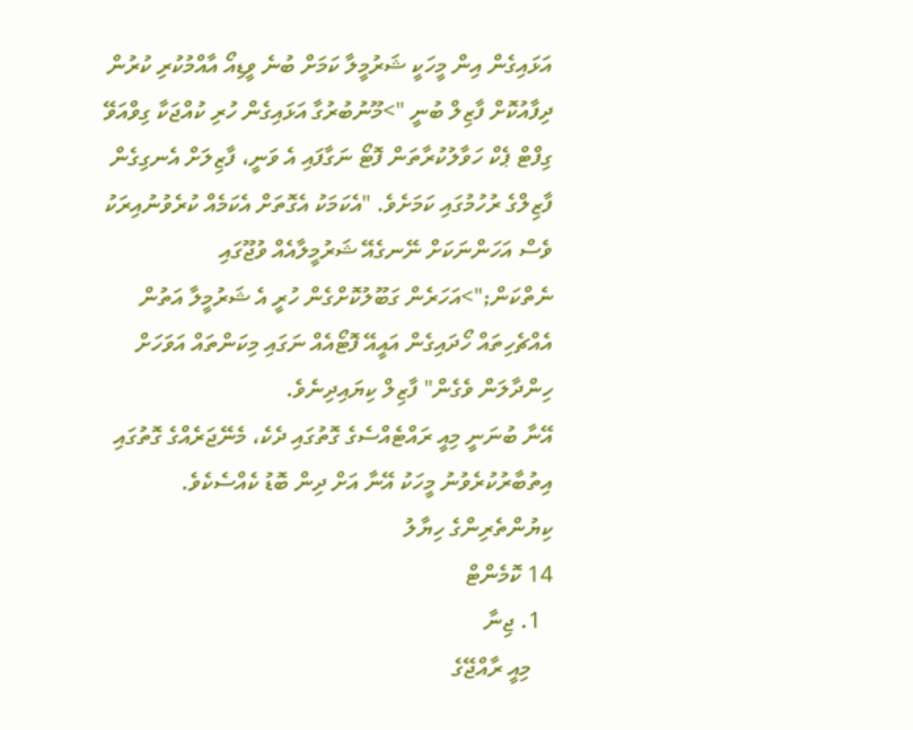އަޅައިގެން އިން މީހަކީ ޝަރުމީލާ ކަމަށް ބުނެ ވީޑިއޯ އާއްމުކުރި ކުރުން ދިފާއުކޮށް ފާޒިލް ބުނީ ">މޫނުބުރުގާ އަޅައިގެން ހުރި ކުއްޖަކާ ގިވްއަވޭ ގިފްޓް ޕެކް ހަވާލުކުރާތަން ފޮޓޯ ނަގާފައި އެ ވަނީ، ފާޒިލަށް އެނގިގެން ފާޒިލްގެ ރުހުމުގައި ކަމަށެވެ. "އެކަމަކު އެގޮތަށް އެކަމެއް ކުރެވުނުއިރަކު ވެސް އަހަންނަކަށް ނޭނގެއޭ ޝަރުމީލާއެއް ވުޖޫގައި ނެތްކަން;">އަހަރެން ގަބޫލުކޮށްގެން ހުރީ އެ ޝަރުމީލާ އަތުން އެއްޗެހިތައް ހޯދައިގެން އައީއޭ ފޮޓޯއެއް ނަގައި މިކަންތައް އަވަހަށް ހިންދާލަން ވެގެން" ފާޒިލް ކިޔައިދިނެވެ.
އޭނާ ބުނަނީ މިއީ ރައްޓެއްސެގެ ގޮތުގައި ދެކެ، މެނޭޖަރެއްގެ ގޮތުގައި އިތުބާރުކުރެވުނު މީހަކު އޭނާ އަށް ދިން ބޮޑު ކެއްސެކެވެ.
ކިޔުންތެރިންގެ ހިޔާލު
14 ކޮމެންޓް
  1. ޖިނާ
    މިއީ ރާއްޖޭގެ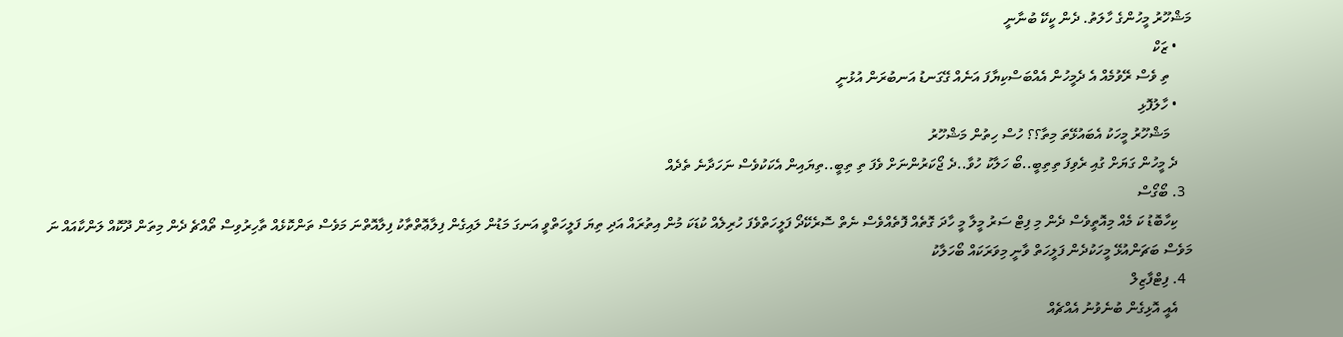މަޝްހޫރު މީހުންގެ ހާލަތު. ދެން ކީކޭ ބުނާނީ
    • ޒަކް
      ތި ވެސް ރޭވުމެއް އެ ދެމީހުން އެއްބަސްކިޔާފަ އަނެއް ގޭގަނޑު އަނބުރަން އުޅުނީ
    • ހާލުފޮޅި
      މަޝްހޫރު މީހަކު އެބައުޅޭތަ މިތާ؟؟ ހުސް ހިތުން މަޝްހޫރު
    ދެ މީހުން ގަޔަށް ގުއި ރެވިފަ ތިތިބީ..ބޯ ހަލާކު ހުވާ..ދެ ޖޯކަރުންނަށް ވެފަ ތި ތިބީ..ތިޔައިން އެކަކުވެސް ނަހަދާނެ ތެދެއް
  3. ބޯގޯސް
    ކިހާބޮޑު ކަ މެއް މިއޮތީވެސް ދެން މި ފިޓް ސަރު މީލާ މީ ހާދަ ގޮތެއް ފޮތެއްވެސް ނެތް ސޮރެކޭދޯ ފަލީހަތްވެފަ ހުރިލެއް ކުޑަކަ މުން އިތުރައް އަދި ތިޔަ ފަލީހަތްވީ އަނގަ މަޑުން ލައިގެން ފިލާޢޮތްތާކު ފިލާއޮތްނަ މަވެސް ތަންކޮޅެއް ތާހިރުވިސް ތޯއްޗެ ދެން މިތަން ދޫކޮއް ލަންކާއައް ނަ މަވެސް ބަޗަންއުޅޭ މީހަކުދެން ފަލީހަތް ވާނީ މިވަރަކައް ބޯހަލާކު
  4. ފިޓްފާޒިލް
    އެއީ އޮޅިގެން ބުނެވުނު އެއްޗެއް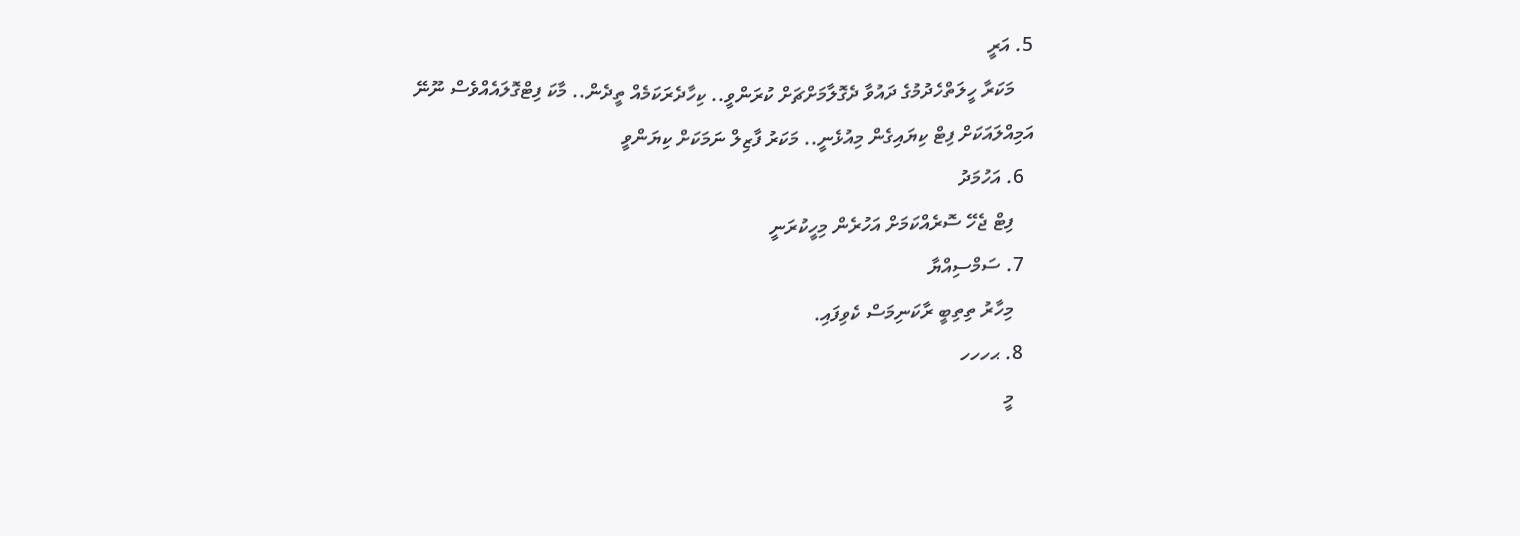5. އަރީ
    މަކަރާ ހީލަތްހެދުމުގެ ދައުވާ ދެގޮލާމަށްޗަށް ކުރަންވީ.. ކިހާދެރަކަމެއް ތީދެން.. މާކަ ފިޓްގޮލައެއްވެސް ނޫނޭ އަމިއްލައަކަށް ފިޓް ކިޔައިގެން މިއުޅެނީ.. މަކަރު ފާޒިލް ނަމަކަށް ކިޔަންވީ
  6. އަހުމަދު
    ފިޓް ޖެހޭ ސޮރެއްކަމަށް އަހުރެން މިހީކުރަނީ
  7. ސަމްސިއްޔާ
    މިހާރު ތިތިބީ ރާކަނިމަސް ކެވިފައި.
  8. ޙހހހ
    މީ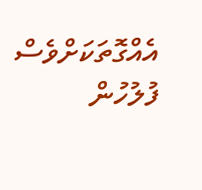އެއްގޮތަކަށްވެސް ފުލުހުން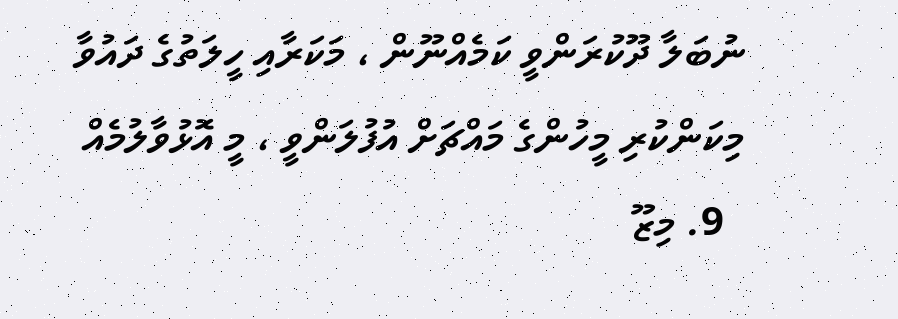ނުބަލާ ދޫކުރަންވީ ކަމެއްނޫން ، މަކަރާއި ހީލަތުގެ ދައުވާ މިކަންކުރި މީހުންގެ މައްޗަށް އުފުލަންވީ ، މީ އޮޅުވާލުމެއް
  9. މިޒޫ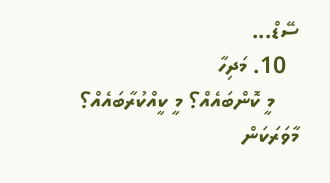ސޭޑް...
  10. މަދިހާ
    މީ ކޮންބައެއް؟ މީ ކީއްކުރާބައެއް؟ މާވަރަކަން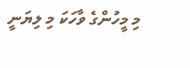މި މީހުންގެ ވާހަކަ މި ލިޔަނީ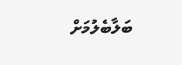ބަލާބެލުމަށް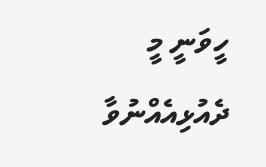ހީވަނީ މީ ދެއުޅިއެއްނުވާ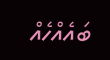ބައެއްހެއް